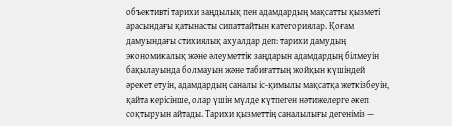объективті тарихи заңдылық пен адамдардың мақсатты қызметі арасындағы қатынасты сипаттайтын категориялар. Қоғам дамуындағы стихиялық ахуалдар деп: тарихи дамудың экономикалық және әлеуметтік заңдарын адамдардың білмеуін бақылауында болмауын және табиғаттың жойқын күшіндей әрекет етуін, адамдардың саналы іс-қимылы мақсатқа жеткізбеуін, қайта керісінше, олар үшін мүлде күтпеген нәтижелерге әкеп соқтыруын айтады. Тарихи қызметтің саналылығы дегеніміз —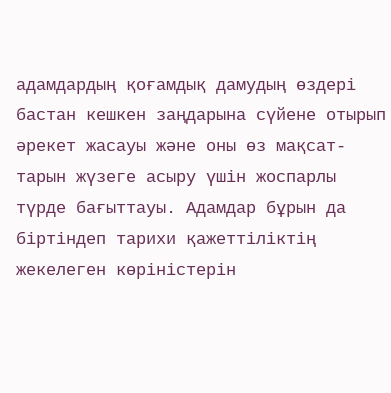адамдардың қоғамдық дамудың өздері бастан кешкен заңдарына сүйене отырып әрекет жасауы және оны өз мақсат-тарын жүзеге асыру үшін жоспарлы түрде бағыттауы. Адамдар бұрын да біртіндеп тарихи қажеттіліктің жекелеген көріністерін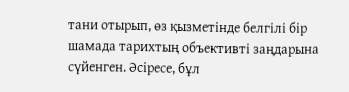тани отырып, өз қызметінде белгілі бір шамада тарихтың объективті заңдарына сүйенген. Әсіресе, бұл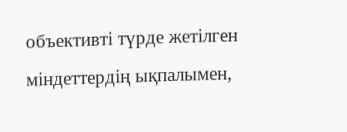объективті түрде жетілген міндеттердің ықпалымен,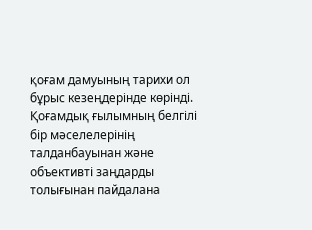қоғам дамуының тарихи ол бұрыс кезеңдерінде көрінді. Қоғамдық ғылымның белгілі бір мәселелерінің талданбауынан және объективті заңдарды толығынан пайдалана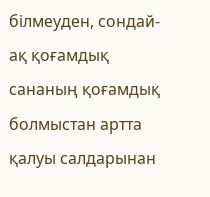білмеуден, сондай-ақ қоғамдық сананың қоғамдық болмыстан артта қалуы салдарынан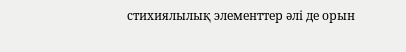стихиялылық элементтер әлі де орын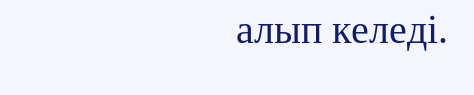алып келеді.